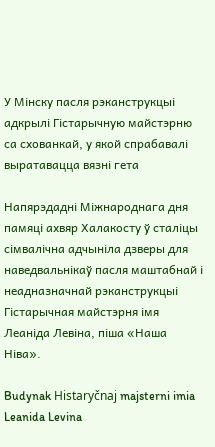У Мінску пасля рэканструкцыі адкрылі Гістарычную майстэрню са схованкай, у якой спрабавалі выратавацца вязні гета

Напярэдадні Міжнароднага дня памяці ахвяр Халакосту ў сталіцы сімвалічна адчыніла дзверы для наведвальнікаў пасля маштабнай і неадназначнай рэканструкцыі Гістарычная майстэрня імя Леаніда Левіна, піша «Наша Ніва».

Budynak Histaryčnaj majsterni imia Leanida Levina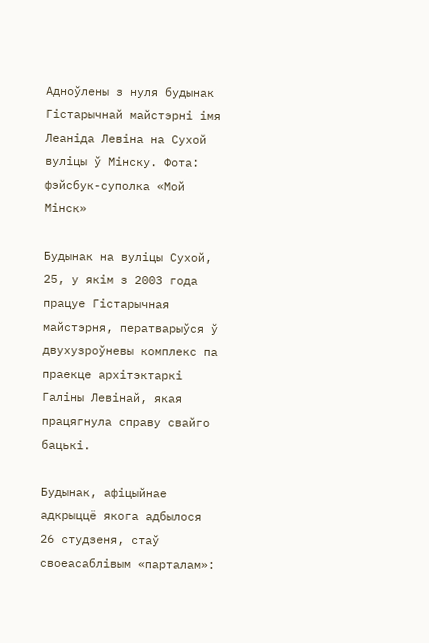Адноўлены з нуля будынак Гістарычнай майстэрні імя Леаніда Левіна на Сухой вуліцы ў Мінску. Фота: фэйсбук-суполка «Мой Мінск»

Будынак на вуліцы Сухой, 25, у якім з 2003 года працуе Гістарычная майстэрня, ператварыўся ў двухузроўневы комплекс па праекце архітэктаркі Галіны Левінай, якая працягнула справу свайго бацькі.

Будынак, афіцыйнае адкрыццё якога адбылося 26 студзеня, стаў своеасаблівым «парталам»: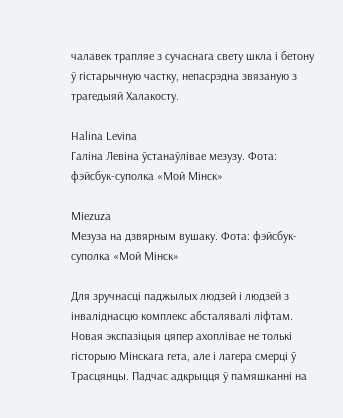чалавек трапляе з сучаснага свету шкла і бетону ў гістарычную частку, непасрэдна звязаную з трагедыяй Халакосту.

Halina Levina
Галіна Левіна ўстанаўлівае мезузу. Фота: фэйсбук-суполка «Мой Мінск»

Miezuza
Мезуза на дзвярным вушаку. Фота: фэйсбук-суполка «Мой Мінск»

Для зручнасці паджылых людзей і людзей з інваліднасцю комплекс абсталявалі ліфтам. Новая экспазіцыя цяпер ахоплівае не толькі гісторыю Мінскага гета, але і лагера смерці ў Трасцянцы. Падчас адкрыцця ў памяшканні на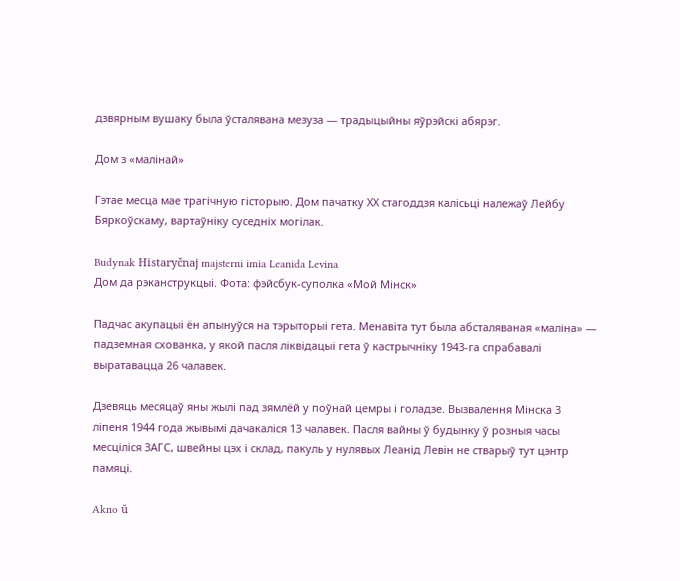дзвярным вушаку была ўсталявана мезуза — традыцыйны яўрэйскі абярэг.

Дом з «малінай»

Гэтае месца мае трагічную гісторыю. Дом пачатку ХХ стагоддзя калісьці належаў Лейбу Бяркоўскаму, вартаўніку суседніх могілак.

Budynak Histaryčnaj majsterni imia Leanida Levina
Дом да рэканструкцыі. Фота: фэйсбук-суполка «Мой Мінск»

Падчас акупацыі ён апынуўся на тэрыторыі гета. Менавіта тут была абсталяваная «маліна» — падземная схованка, у якой пасля ліквідацыі гета ў кастрычніку 1943‑га спрабавалі выратавацца 26 чалавек.

Дзевяць месяцаў яны жылі пад зямлёй у поўнай цемры і голадзе. Вызвалення Мінска 3 ліпеня 1944 года жывымі дачакаліся 13 чалавек. Пасля вайны ў будынку ў розныя часы месціліся ЗАГС, швейны цэх і склад, пакуль у нулявых Леанід Левін не стварыў тут цэнтр памяці.

Akno ŭ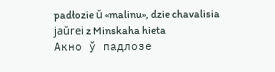padłozie ŭ «malinu», dzie chavalisia jaŭrei z Minskaha hieta
Акно ў падлозе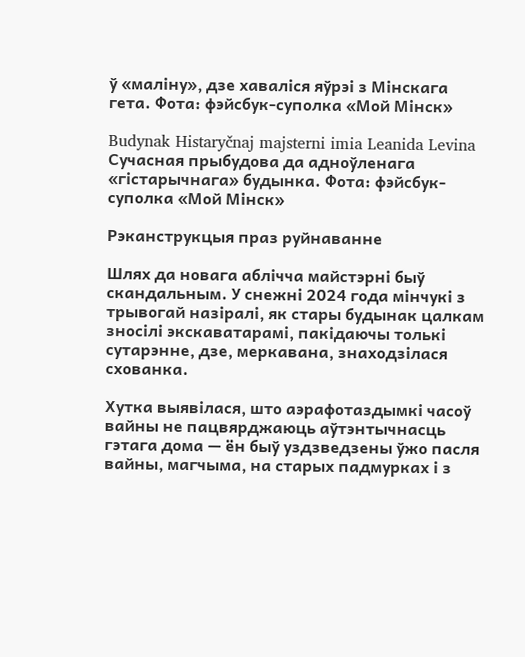ў «маліну», дзе хаваліся яўрэі з Мінскага гета. Фота: фэйсбук-суполка «Мой Мінск»

Budynak Histaryčnaj majsterni imia Leanida Levina
Сучасная прыбудова да адноўленага «гістарычнага» будынка. Фота: фэйсбук-суполка «Мой Мінск»

Рэканструкцыя праз руйнаванне

Шлях да новага аблічча майстэрні быў скандальным. У снежні 2024 года мінчукі з трывогай назіралі, як стары будынак цалкам зносілі экскаватарамі, пакідаючы толькі сутарэнне, дзе, меркавана, знаходзілася схованка.

Хутка выявілася, што аэрафотаздымкі часоў вайны не пацвярджаюць аўтэнтычнасць гэтага дома — ён быў уздзведзены ўжо пасля вайны, магчыма, на старых падмурках і з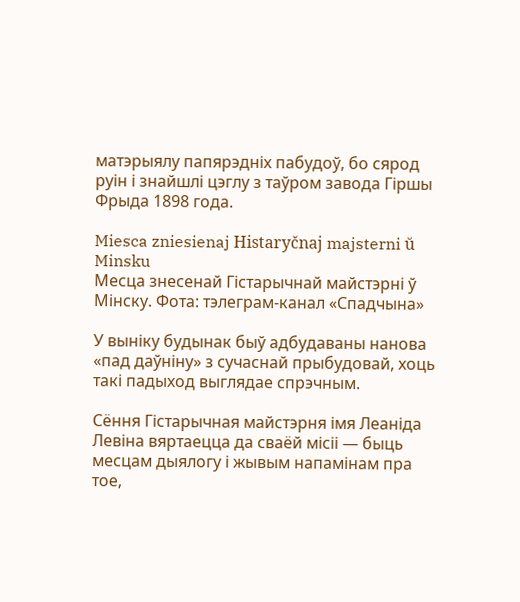матэрыялу папярэдніх пабудоў, бо сярод руін і знайшлі цэглу з таўром завода Гіршы Фрыда 1898 года.

Miesca zniesienaj Histaryčnaj majsterni ŭ Minsku
Месца знесенай Гістарычнай майстэрні ў Мінску. Фота: тэлеграм-канал «Спадчына»

У выніку будынак быў адбудаваны нанова «пад даўніну» з сучаснай прыбудовай, хоць такі падыход выглядае спрэчным.

Сёння Гістарычная майстэрня імя Леаніда Левіна вяртаецца да сваёй місіі — быць месцам дыялогу і жывым напамінам пра тое,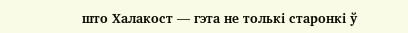што Халакост — гэта не толькі старонкі ў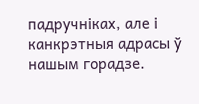падручніках, але і канкрэтныя адрасы ў нашым горадзе.